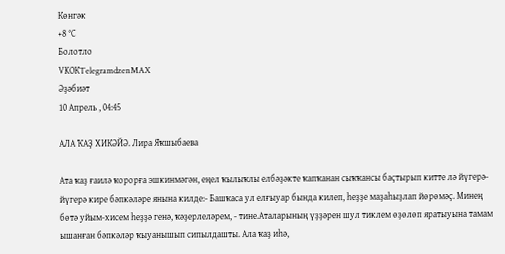Көнгәк
+8 °С
Болотло
VKОКTelegramdzenMAX
Әҙәбиәт
10 Апрель , 04:45

АЛА ҠАҘ ХИКӘЙӘ. Лира Яҡшыбаева

Ата ҡаҙ ғаилә ҡорорға эшкинмәгән, еңел ҡылыҡлы елбәҙәкте ҡапҡанан сыҡҡансы баҫтырып китте лә йүгерә-йүгерә кире бәпкәләре янына килде:- Башҡаса ул елғыуар бында килеп, һеҙҙе маҙаһыҙлап йөрөмәҫ. Минең бөтә уйым-хисем һеҙҙә генә, ҡәҙерлеләрем, - тине.Аталарының үҙҙәрен шул тиклем өҙөлөп яратыуына тамам ышанған бәпкәләр ҡыуанышып сипылдашты. Ала ҡаҙ иһә,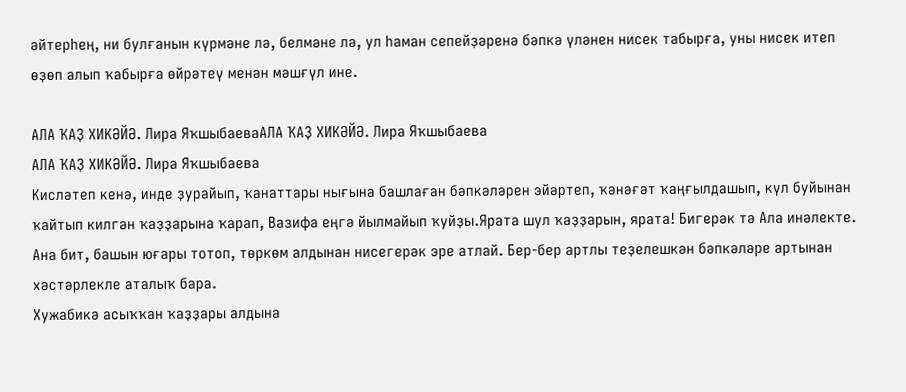әйтерһең, ни булғанын күрмәне лә, белмәне лә, ул һаман сепейҙәренә бәпкә үләнен нисек табырға, уны нисек итеп өҙөп алып ҡабырға өйрәтеү менән мәшғүл ине.

АЛА ҠАҘ ХИКӘЙӘ. Лира ЯҡшыбаеваАЛА ҠАҘ ХИКӘЙӘ. Лира Яҡшыбаева
АЛА ҠАҘ ХИКӘЙӘ. Лира Яҡшыбаева
Кисләтеп кенә, инде ҙурайып, ҡанаттары нығына башлаған бәпкәләрен эйәртеп, ҡәнәғәт ҡаңғылдашып, күл буйынан ҡайтып килгән ҡаҙҙарына ҡарап, Вазифа еңгә йылмайып ҡуйҙы.Ярата шул ҡаҙҙарын, ярата! Бигерәк тә Ала инәлекте. Ана бит, башын юғары тотоп, төркөм алдынан нисегерәк эре атлай. Бер-бер артлы теҙелешкән бәпкәләре артынан хәстәрлекле аталыҡ бара.
Хужабикә асыҡҡан ҡаҙҙары алдына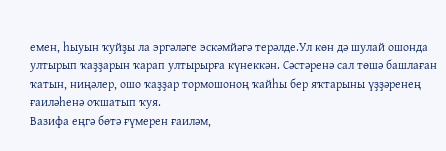емен, һыуын ҡуйҙы ла эргәләге эскәмйәгә терәлде.Ул көн дә шулай ошонда ултырып ҡаҙҙарын ҡарап ултырырға күнеккән. Сәстәренә сал төшә башлаған ҡатын, ниңәлер, ошо ҡаҙҙар тормошоноң ҡайһы бер яҡтарыны үҙҙәренең ғаиләһенә оҡшатып ҡуя.
Вазифа еңгә бөтә ғүмерен ғаиләм,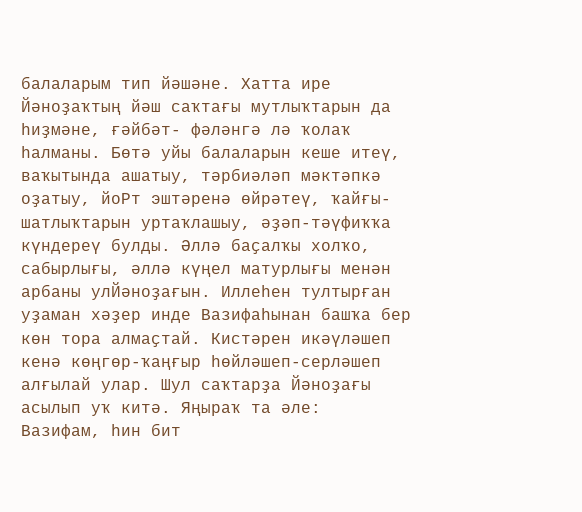балаларым тип йәшәне. Хатта ире Йәноҙаҡтың йәш саҡтағы мутлыҡтарын да һиҙмәне, ғәйбәт- фәләнгә лә ҡолаҡ һалманы. Бөтә уйы балаларын кеше итеү, ваҡытында ашатыу, тәрбиәләп мәктәпкә оҙатыу, йоРт эштәренә өйрәтеү, ҡайғы-шатлыҡтарын уртаҡлашыу, әҙәп-тәүфиҡҡа күндереү булды. Әллә баҫалҡы холҡо, сабырлығы, әллә күңел матурлығы менән арбаны улЙәноҙағын. Иллеһен тултырған уҙаман хәҙер инде Вазифаһынан башҡа бер көн тора алмаҫтай. Кистәрен икәүләшеп кенә көңгөр-ҡаңғыр һөйләшеп-серләшеп алғылай улар. Шул саҡтарҙа Йәноҙағы асылып уҡ китә. Яңыраҡ та әле:
Вазифам, һин бит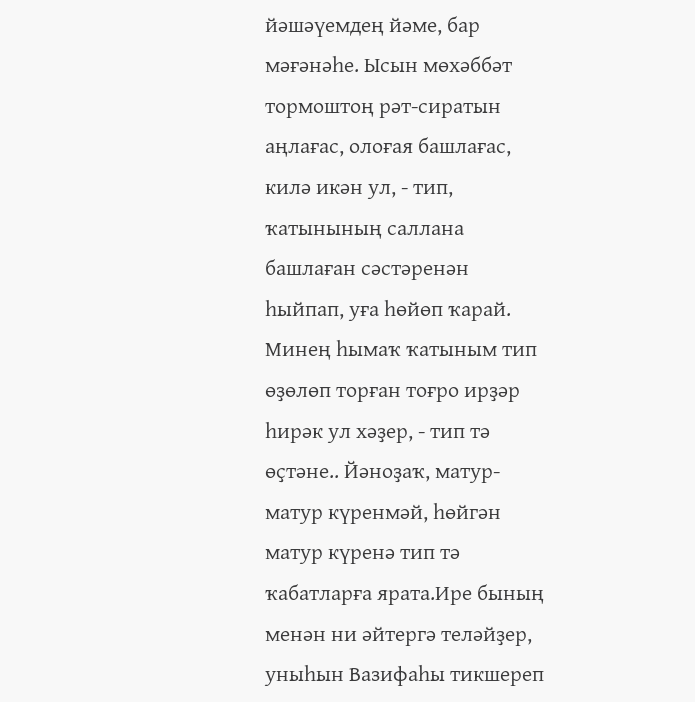йәшәүемдең йәме, бар мәғәнәһе. Ысын мөхәббәт тормоштоң рәт-сиратын аңлағас, олоғая башлағас, килә икән ул, - тип, ҡатынының саллана башлаған сәстәренән һыйпап, уға һөйөп ҡарай. Минең һымаҡ ҡатыным тип өҙөлөп торған тоғро ирҙәр һирәк ул хәҙер, - тип тә өҫтәне.. Йәноҙаҡ, матур- матур күренмәй, һөйгән матур күренә тип тә ҡабатларға ярата.Ире бының менән ни әйтергә теләйҙер, уныһын Вазифаһы тикшереп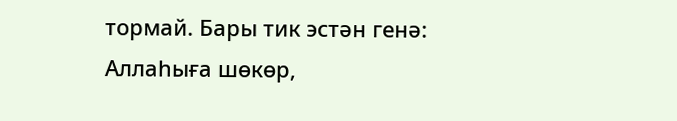тормай. Бары тик эстән генә:
Аллаһыға шөкөр,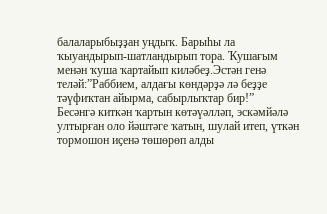балаларыбыҙҙан уңдыҡ. Барыһы ла ҡыуандырып-шатландырып тора. Ҡушағым менән ҡуша ҡартайып киләбеҙ.Эстән генә теләй:”Раббием, алдағы көндәрҙә лә беҙҙе тәүфиҡтан айырма, сабырлыҡтар бир!”
Бесәнгә киткән ҡартын көтәүәлләп, эскәмйәлә ултырған оло йәштәге ҡатын, шулай итеп, үткән тормошон иҫенә төшөрөп алды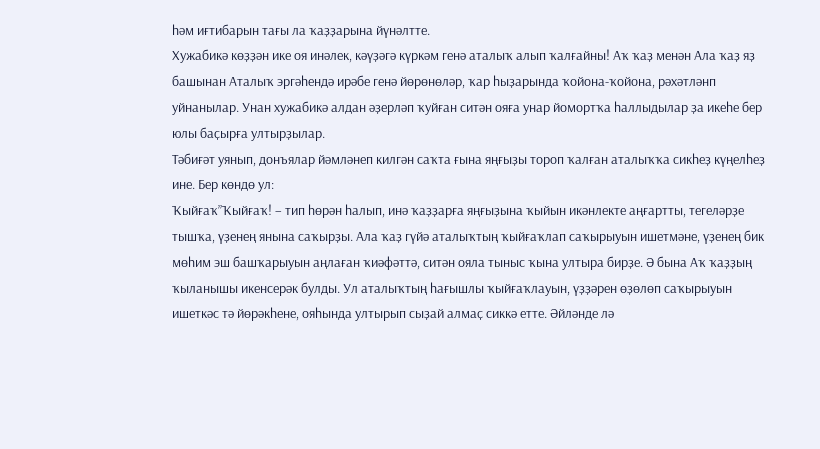һәм иғтибарын тағы ла ҡаҙҙарына йүнәлтте.
Хужабикә көҙҙән ике оя инәлек, кәүҙәгә күркәм генә аталыҡ алып ҡалғайны! Аҡ ҡаҙ менән Ала ҡаҙ яҙ башынан Аталыҡ эргәһендә ирәбе генә йөрөнөләр, ҡар һыҙарында ҡойона-ҡойона, рәхәтләнп уйнанылар. Унан хужабикә алдан әҙерләп ҡуйған ситән ояға унар йомортҡа һаллыдылар ҙа икеһе бер юлы баҫырға ултырҙылар.
Тәбиғәт уянып, донъялар йәмләнеп килгән саҡта ғына яңғыҙы тороп ҡалған аталыҡҡа сикһеҙ күңелһеҙ ине. Бер көндө ул:
Ҡыйғаҡ”Ҡыйғаҡ! – тип һөрән һалып, инә ҡаҙҙарға яңғыҙына ҡыйын икәнлекте аңғартты, тегеләрҙе тышҡа, үҙенең янына саҡырҙы. Ала ҡаҙ гүйә аталыҡтың ҡыйғаҡлап саҡырыуын ишетмәне, үҙенең бик мөһим эш башҡарыуын аңлаған ҡиәфәттә, ситән ояла тыныс ҡына ултыра бирҙе. Ә бына Аҡ ҡаҙҙың ҡыланышы икенсерәк булды. Ул аталыҡтың һағышлы ҡыйғаҡлауын, үҙҙәрен өҙөлөп саҡырыуын ишеткәс тә йөрәкһене, ояһында ултырып сыҙай алмаҫ сиккә етте. Әйләнде лә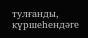тулғанды, күршеһендәге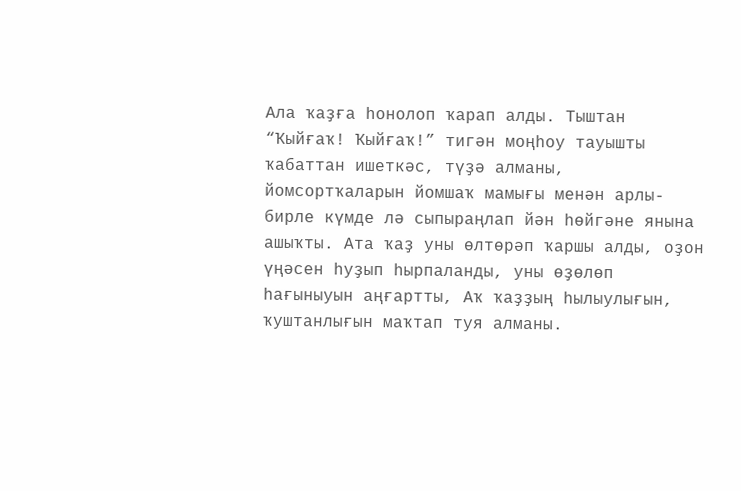Ала ҡаҙға һонолоп ҡарап алды. Тыштан “Ҡыйғаҡ! Ҡыйғаҡ!” тигән моңһоу тауышты ҡабаттан ишеткәс, түҙә алманы, йомсортҡаларын йомшаҡ мамығы менән арлы- бирле күмде лә сыпыраңлап йән һөйгәне янына ашыҡты. Ата ҡаҙ уны өлтөрәп ҡаршы алды, оҙон үңәсен һуҙып һырпаланды, уны өҙөлөп һағыныуын аңғартты, Аҡ ҡаҙҙың һылыулығын, ҡуштанлығын маҡтап туя алманы.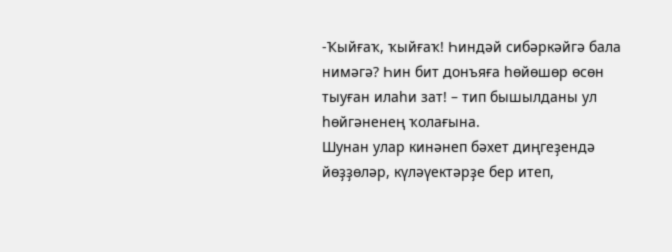-Ҡыйғаҡ, ҡыйғаҡ! Һиндәй сибәркәйгә бала нимәгә? Һин бит донъяға һөйөшөр өсөн тыуған илаһи зат! – тип бышылданы ул һөйгәненең ҡолағына.
Шунан улар кинәнеп бәхет диңгеҙендә йөҙҙөләр, күләүектәрҙе бер итеп,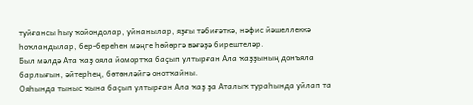туйғансы һыу ҡойондолар, уйнанылар, яҙғы тәбиғәткә, нәфис йәшеллеккә һоҡландылар, бер-береһен мәңге һөйөргә вәғәҙә бирештеләр.
Был мәлдә Ата ҡаҙ ояла йомортҡа баҫып ултырған Ала ҡаҙҙының донъяла барлығын, әйтерһең, бөтөнләйгә онотҡайны.
Ояһында тыныс ҡына баҫып ултырған Ала ҡаҙ ҙа Аталыҡ тураһында уйлап та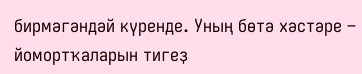бирмәгәндәй күренде. Уның бөтә хәстәре – йомортҡаларын тигеҙ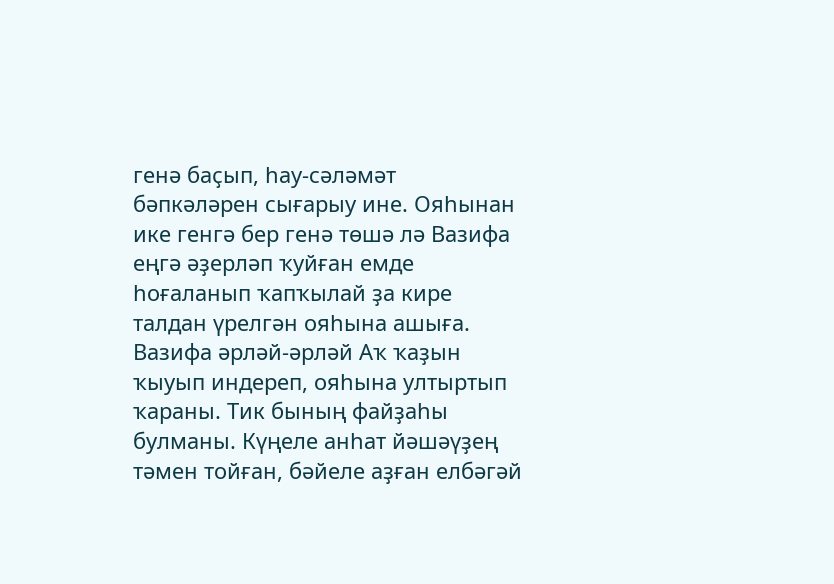генә баҫып, һау-сәләмәт бәпкәләрен сығарыу ине. Ояһынан ике генгә бер генә төшә лә Вазифа еңгә әҙерләп ҡуйған емде һоғаланып ҡапҡылай ҙа кире талдан үрелгән ояһына ашыға.
Вазифа әрләй-әрләй Аҡ ҡаҙын ҡыуып индереп, ояһына ултыртып ҡараны. Тик бының файҙаһы булманы. Күңеле анһат йәшәүҙең тәмен тойған, бәйеле аҙған елбәгәй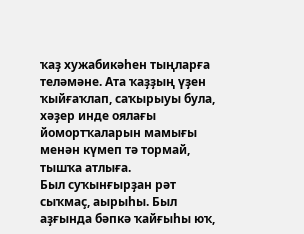ҡаҙ хужабикәһен тыңларға теләмәне. Ата ҡаҙҙың үҙен ҡыйғаҡлап, саҡырыуы була, хәҙер инде оялағы йомортҡаларын мамығы менән күмеп тә тормай, тышҡа атлыға.
Был суҡынғырҙан рәт сыҡмаҫ, аырыһы. Был аҙғында бәпкә ҡайғыһы юҡ,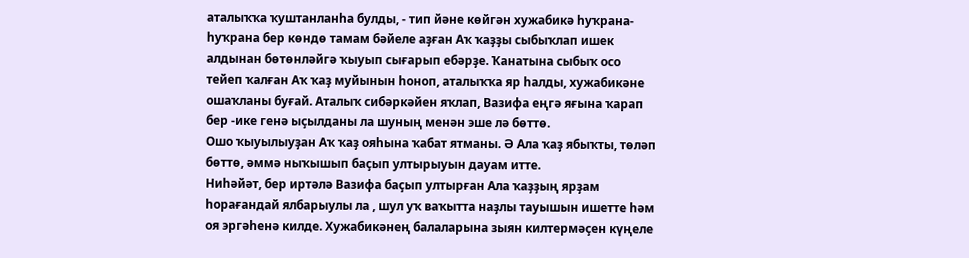аталыҡҡа ҡуштанланһа булды, - тип йәне көйгән хужабикә һуҡрана-һуҡрана бер көндө тамам бәйеле аҙған Аҡ ҡаҙҙы сыбыҡлап ишек алдынан бөтөнләйгә ҡыуып сығарып ебәрҙе. Ҡанатына сыбыҡ осо тейеп ҡалған Аҡ ҡаҙ муйынын һоноп, аталыҡҡа яр һалды, хужабикәне ошаҡланы буғай. Аталыҡ сибәркәйен яҡлап, Вазифа еңгә яғына ҡарап бер -ике генә ыҫылданы ла шуның менән эше лә бөттө.
Ошо ҡыуылыуҙан Аҡ ҡаҙ ояһына ҡабат ятманы. Ә Ала ҡаҙ ябыҡты, төләп бөттө, әммә ныҡышып баҫып ултырыуын дауам итте.
Ниһәйәт, бер иртәлә Вазифа баҫып ултырған Ала ҡаҙҙың ярҙам һорағандай ялбарыулы ла , шул уҡ ваҡытта наҙлы тауышын ишетте һәм оя эргәһенә килде. Хужабикәнең балаларына зыян килтермәҫен күңеле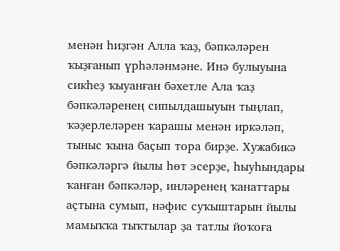менән һиҙгән Алла ҡаҙ, бәпкәләрен ҡыҙғанып үрһәләнмәне. Инә булыуына сикһеҙ ҡыуанған бәхетле Ала ҡаҙ бәпкәләренең сипылдашыуын тыңлап, ҡәҙерлеләрен ҡарашы менән иркәләп, тыныс ҡына баҫып тора бирҙе. Хужабикә бәпкәләргә йылы һөт эсерҙе, һыуһындары ҡанған бәпкәләр, инләренең ҡанаттары аҫтына сумып, нәфис суҡыштарын йылы мамыҡҡа тыҡтылар ҙа татлы йоҡоға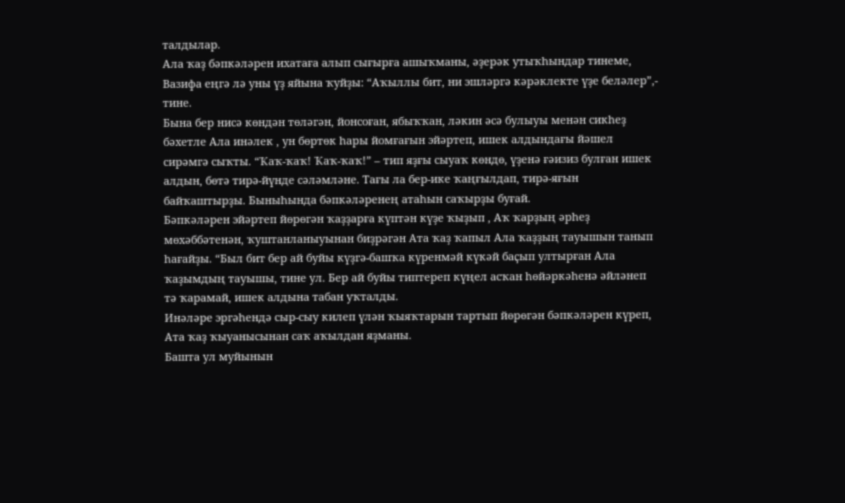талдылар.
Ала ҡаҙ бәпкәләрен ихатаға алып сығырға ашыҡманы, әҙерәк утыҡһындар тинеме, Вазифа еңгә лә уны үҙ яйына ҡуйҙы: “Аҡыллы бит, ни эшләргә кәрәклекте үҙе беләлер”,- тине.
Бына бер нисә көндән төләгән, йонсоған, ябыҡҡан, ләкин әсә булыуы менән сикһеҙ бәхетле Ала инәлек , ун бөртөк һары йомғағын эйәртеп, ишек алдындағы йәшел сирәмгә сыҡты. “Ҡаҡ-ҡаҡ! Ҡаҡ-ҡаҡ!” – тип яҙғы сыуаҡ көндө, үҙенә ғәизиз булған ишек алдын, бөтә тирә-йүнде сәләмләне. Тағы ла бер-ике ҡаңғылдап, тирә-яғын байҡаштырҙы. Быныһында бәпкәләренең атаһын саҡырҙы буғай.
Бәпкәләрен эйәртеп йөрөгән ҡаҙҙарға күптән күҙе ҡыҙып , Аҡ ҡарҙың әрһеҙ мөхәббәтенән, ҡуштанланыуынан биҙрәгән Ата ҡаҙ ҡапыл Ала ҡаҙҙың тауышын танып һағайҙы. “Был бит бер ай буйы күҙгә-башҡа күренмәй күкәй баҫып ултырған Ала ҡаҙымдың тауышы, тине ул. Бер ай буйы типтереп күңел асҡан һөйәркәһенә әйләнеп тә ҡарамай, ишек алдына табан уҡталды.
Инәләре эргәһендә сыр-сыу килеп үлән ҡыяҡтарын тартып йөрөгән бәпкәләрен күреп, Ата ҡаҙ ҡыуанысынан саҡ аҡылдан яҙманы.
Башта ул муйынын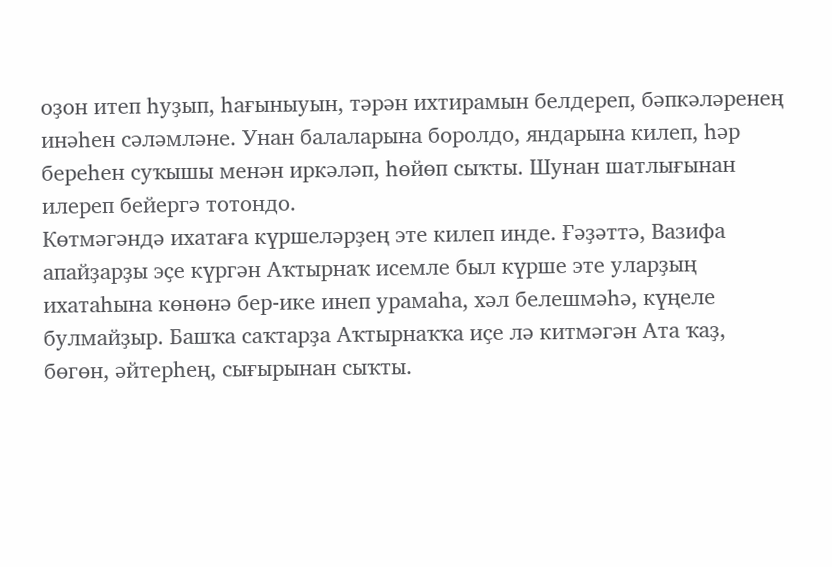оҙон итеп һуҙып, һағыныуын, тәрән ихтирамын белдереп, бәпкәләренең инәһен сәләмләне. Унан балаларына боролдо, яндарына килеп, һәр береһен суҡышы менән иркәләп, һөйөп сыҡты. Шунан шатлығынан илереп бейергә тотондо.
Көтмәгәндә ихатаға күршеләрҙең эте килеп инде. Ғәҙәттә, Вазифа апайҙарҙы эҫе күргән Аҡтырнаҡ исемле был күрше эте уларҙың ихатаһына көнөнә бер-ике инеп урамаһа, хәл белешмәһә, күңеле булмайҙыр. Башҡа саҡтарҙа Аҡтырнаҡҡа иҫе лә китмәгән Ата ҡаҙ, бөгөн, әйтерһең, сығырынан сыҡты.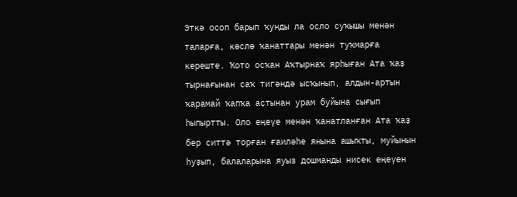Эткә осоп барып ҡунды ла осло суҡышы менән таларға, көслө ҡанаттары менән туҡмарға кереште. Ҡото осҡан Аҡтырнаҡ ярһыған Ата ҡаҙ тырнағынан саҡ тигәндә ысҡынып, алдын-артын ҡарамай ҡапҡа аҫтынан урам буйына сығып һыпыртты. Оло еңеүе менән ҡанатланған Ата ҡаҙ бер ситтә торған ғаиләһе янына ашыҡты, муйынын һуҙып, балаларына яуыз дошманды нисек еңеүен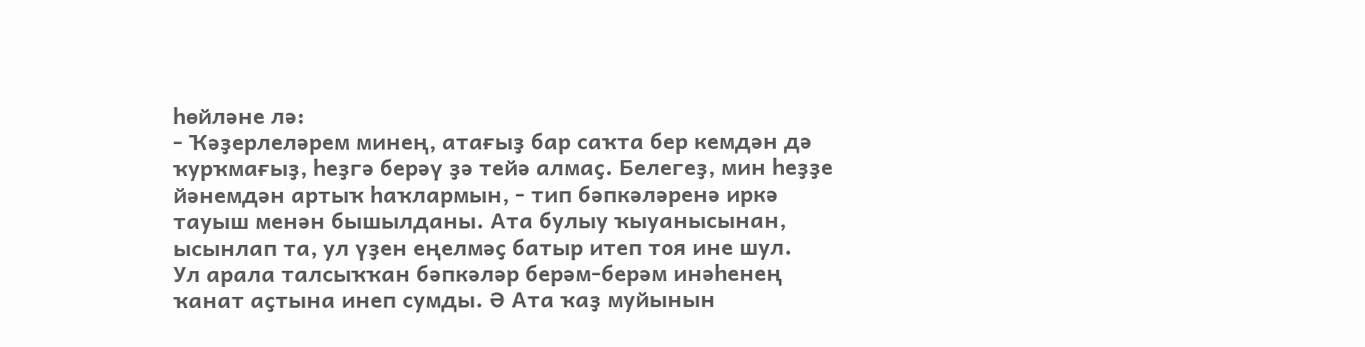һөйләне лә:
- Ҡәҙерлеләрем минең, атағыҙ бар саҡта бер кемдән дә ҡурҡмағыҙ, һеҙгә берәү ҙә тейә алмаҫ. Белегеҙ, мин һеҙҙе йәнемдән артыҡ һаҡлармын, - тип бәпкәләренә иркә тауыш менән бышылданы. Ата булыу ҡыуанысынан, ысынлап та, ул үҙен еңелмәҫ батыр итеп тоя ине шул.
Ул арала талсыҡҡан бәпкәләр берәм-берәм инәһенең ҡанат аҫтына инеп сумды. Ә Ата ҡаҙ муйынын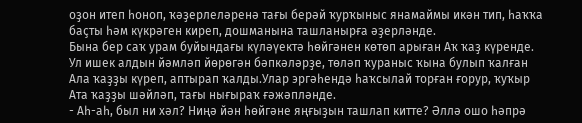оҙон итеп һоноп, ҡәҙерлеләренә тағы берәй ҡурҡыныс янамаймы икән тип, һаҡҡа баҫты һәм күкрәген киреп, дошманына ташланырға әҙерләнде.
Бына бер саҡ урам буйындағы күләүектә һөйгәнен көтөп арыған Аҡ ҡаҙ күренде. Ул ишек алдын йәмләп йөрөгән бәпкәләрҙе, төләп ҡураныс ҡына булып ҡалған Ала ҡаҙҙы күреп, аптырап ҡалды.Улар эргәһендә һаҡсылай торған ғорур, ҡуҡыр Ата ҡаҙҙы шәйләп, тағы нығыраҡ ғәжәпләнде.
- Аһ-аһ, был ни хәл? Ниңә йән һөйгәне яңғыҙын ташлап китте? Әллә ошо һәпрә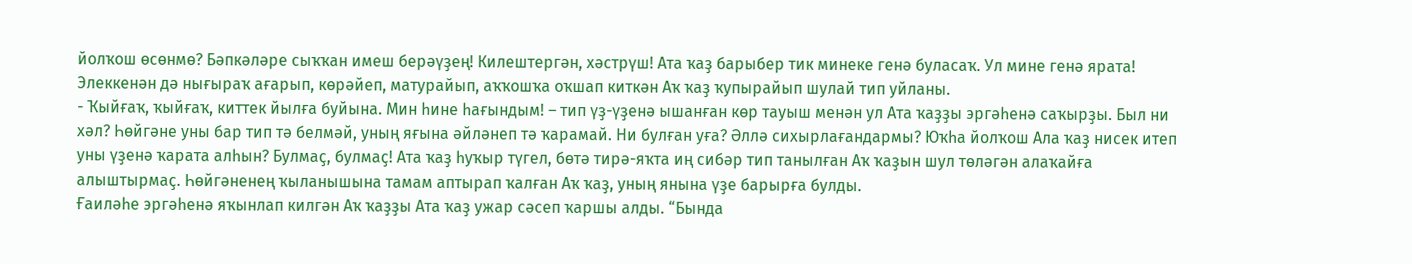йолҡош өсөнмө? Бәпкәләре сыҡҡан имеш берәүҙең! Килештергән, хәстрүш! Ата ҡаҙ барыбер тик минеке генә буласаҡ. Ул мине генә ярата!
Элеккенән дә нығыраҡ ағарып, көрәйеп, матурайып, аҡҡошҡа оҡшап киткән Аҡ ҡаҙ ҡупырайып шулай тип уйланы.
- Ҡыйғаҡ, ҡыйғаҡ, киттек йылға буйына. Мин һине һағындым! – тип үҙ-үҙенә ышанған көр тауыш менән ул Ата ҡаҙҙы эргәһенә саҡырҙы. Был ни хәл? Һөйгәне уны бар тип тә белмәй, уның яғына әйләнеп тә ҡарамай. Ни булған уға? Әллә сихырлағандармы? Юҡһа йолҡош Ала ҡаҙ нисек итеп уны үҙенә ҡарата алһын? Булмаҫ, булмаҫ! Ата ҡаҙ һуҡыр түгел, бөтә тирә-яҡта иң сибәр тип танылған Аҡ ҡаҙын шул төләгән алаҡайға алыштырмаҫ. Һөйгәненең ҡыланышына тамам аптырап ҡалған Аҡ ҡаҙ, уның янына үҙе барырға булды.
Ғаиләһе эргәһенә яҡынлап килгән Аҡ ҡаҙҙы Ата ҡаҙ ужар сәсеп ҡаршы алды. “Бында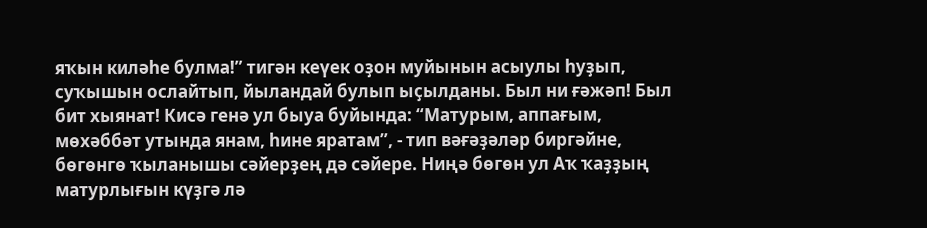яҡын киләһе булма!” тигән кеүек оҙон муйынын асыулы һуҙып, суҡышын ослайтып, йыландай булып ыҫылданы. Был ни ғәжәп! Был бит хыянат! Кисә генә ул быуа буйында: “Матурым, аппағым, мөхәббәт утында янам, һине яратам”, - тип вәғәҙәләр биргәйне, бөгөнгө ҡыланышы сәйерҙең дә сәйере. Ниңә бөгөн ул Аҡ ҡаҙҙың матурлығын күҙгә лә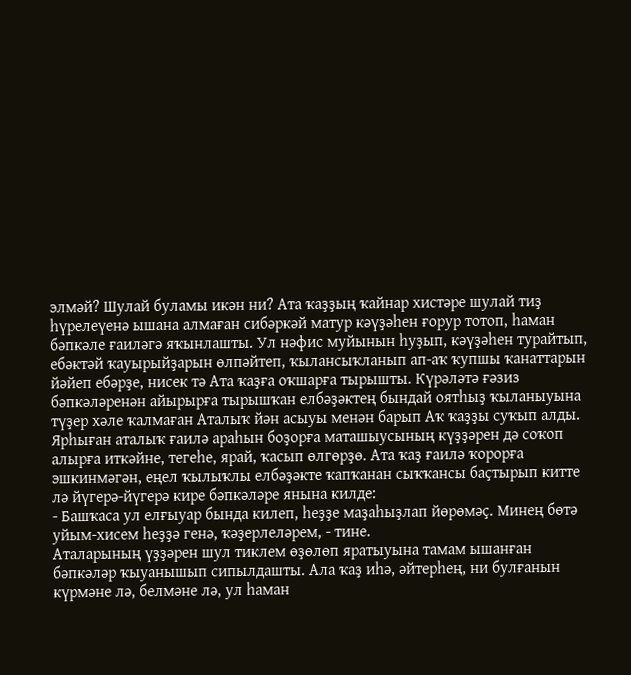элмәй? Шулай буламы икән ни? Ата ҡаҙҙың ҡайнар хистәре шулай тиҙ һүрелеүенә ышана алмаған сибәркәй матур кәүҙәһен ғорур тотоп, һаман бәпкәле ғаиләгә яҡынлашты. Ул нәфис муйынын һуҙып, кәүҙәһен турайтып, ебәктәй ҡауырыйҙарын өлпәйтеп, ҡылансыҡланып ап-аҡ ҡупшы ҡанаттарын йәйеп ебәрҙе, нисек тә Ата ҡаҙға оҡшарға тырышты. Күрәләтә ғәзиз бәпкәләренән айырырға тырышҡан елбәҙәктең бындай оятһыҙ ҡыланыуына түҙер хәле ҡалмаған Аталыҡ йән асыуы менән барып Аҡ ҡаҙҙы суҡып алды. Ярһыған аталыҡ ғаилә араһын боҙорға маташыусының күҙҙәрен дә соҡоп алырға иткәйне, тегеһе, ярай, ҡасып өлгөрҙө. Ата ҡаҙ ғаилә ҡорорға эшкинмәгән, еңел ҡылыҡлы елбәҙәкте ҡапҡанан сыҡҡансы баҫтырып китте лә йүгерә-йүгерә кире бәпкәләре янына килде:
- Башҡаса ул елғыуар бында килеп, һеҙҙе маҙаһыҙлап йөрөмәҫ. Минең бөтә уйым-хисем һеҙҙә генә, ҡәҙерлеләрем, - тине.
Аталарының үҙҙәрен шул тиклем өҙөлөп яратыуына тамам ышанған бәпкәләр ҡыуанышып сипылдашты. Ала ҡаҙ иһә, әйтерһең, ни булғанын күрмәне лә, белмәне лә, ул һаман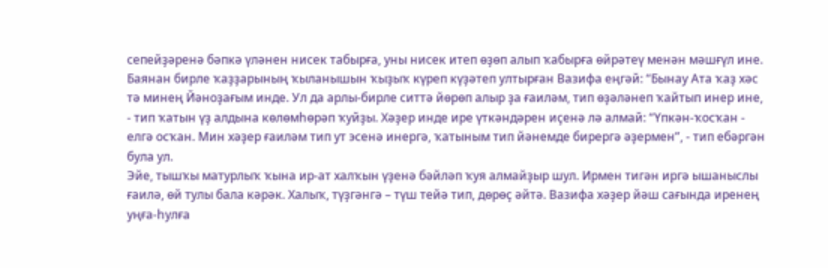сепейҙәренә бәпкә үләнен нисек табырға, уны нисек итеп өҙөп алып ҡабырға өйрәтеү менән мәшғүл ине.
Баянан бирле ҡаҙҙарының ҡыланышын ҡыҙыҡ күреп күҙәтеп ултырған Вазифа еңгәй: “Бынау Ата ҡаҙ хәс тә минең Йәноҙағым инде. Ул да арлы-бирле ситтә йөрөп алыр ҙа ғаиләм, тип өҙәләнеп ҡайтып инер ине, - тип ҡатын үҙ алдына көлөмһөрәп ҡуйҙы. Хәҙер инде ире үткәндәрен иҫенә лә алмай: “Үпкән-ҡосҡан - елгә осҡан. Мин хәҙер ғаиләм тип ут эсенә инергә, ҡатыным тип йәнемде бирергә әҙермен”, - тип ебәргән була ул.
Эйе, тышҡы матурлыҡ ҡына ир-ат халҡын үҙенә бәйләп ҡуя алмайҙыр шул. Ирмен тигән иргә ышаныслы ғаилә, өй тулы бала кәрәк. Халыҡ, түҙгәнгә – түш тейә тип, дөрөҫ әйтә. Вазифа хәҙер йәш сағында иренең уңға-һулға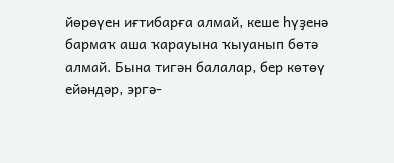йөрөүен иғтибарға алмай, кеше һүҙенә бармаҡ аша ҡарауына ҡыуанып бөтә алмай. Бына тигән балалар, бер көтөү ейәндәр, эргә-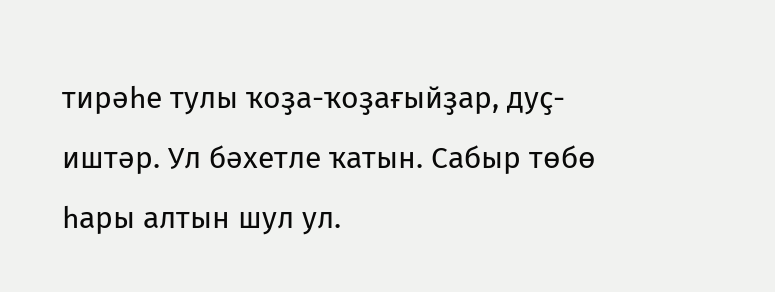тирәһе тулы ҡоҙа-ҡоҙағыйҙар, дуҫ-иштәр. Ул бәхетле ҡатын. Сабыр төбө һары алтын шул ул.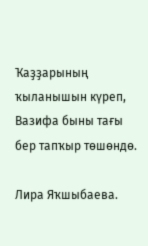Ҡаҙҙарының ҡыланышын күреп, Вазифа быны тағы бер тапҡыр төшөндө.

Лира Яҡшыбаева.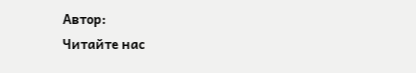Автор:
Читайте нас